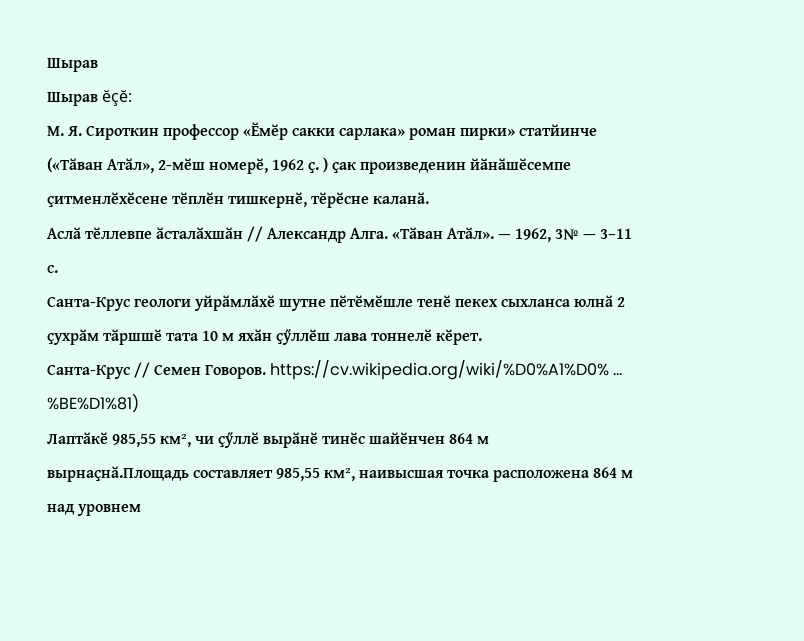Шырав
Шырав ĕçĕ:
М. Я. Сироткин профессор «Ӗмӗр сакки сарлака» роман пирки» статйинче («Тӑван Атӑл», 2-мӗш номерӗ, 1962 ҫ. ) ҫак произведенин йӑнӑшӗсемпе ҫитменлӗхӗсене тӗплӗн тишкернӗ, тӗрӗсне каланӑ.
Аслӑ тӗллевпе ӑсталӑхшӑн // Александр Алга. «Тӑван Атӑл». — 1962, 3№ — 3–11 с.
Санта-Крус геологи уйрӑмлӑхӗ шутне пӗтӗмӗшле тенӗ пекех сыхланса юлнӑ 2 ҫухрӑм тӑршшӗ тата 10 м яхӑн ҫӳллӗш лава тоннелӗ кӗрет.
Санта-Крус // Семен Говоров. https://cv.wikipedia.org/wiki/%D0%A1%D0% ... %BE%D1%81)
Лаптӑкӗ 985,55 км², чи ҫӳллӗ вырӑнӗ тинӗс шайӗнчен 864 м вырнаҫнӑ.Площадь составляет 985,55 км², наивысшая точка расположена 864 м над уровнем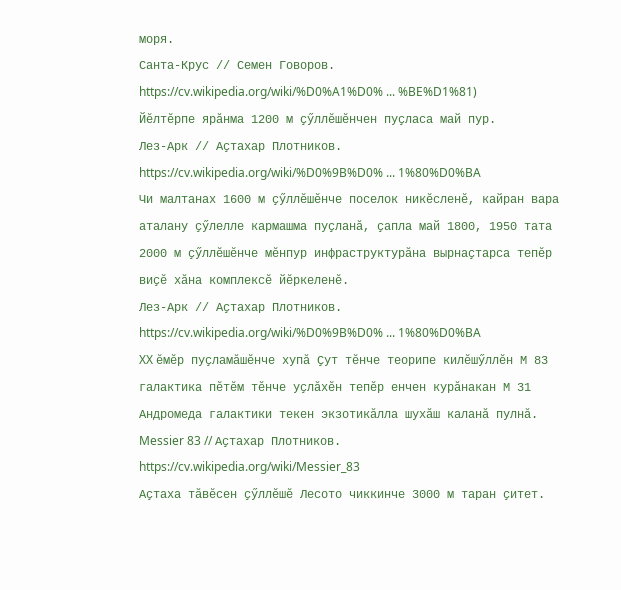моря.
Санта-Крус // Семен Говоров. https://cv.wikipedia.org/wiki/%D0%A1%D0% ... %BE%D1%81)
Йӗлтӗрпе ярӑнма 1200 м ҫӳллӗшӗнчен пуҫласа май пур.
Лез-Арк // Аҫтахар Плотников. https://cv.wikipedia.org/wiki/%D0%9B%D0% ... 1%80%D0%BA
Чи малтанах 1600 м ҫӳллӗшӗнче поселок никӗсленӗ, кайран вара аталану ҫӳлелле кармашма пуҫланӑ, ҫапла май 1800, 1950 тата 2000 м ҫӳллӗшӗнче мӗнпур инфраструктурӑна вырнаҫтарса тепӗр виҫӗ хӑна комплексӗ йӗркеленӗ.
Лез-Арк // Аҫтахар Плотников. https://cv.wikipedia.org/wiki/%D0%9B%D0% ... 1%80%D0%BA
XX ӗмӗр пуҫламӑшӗнче хупӑ Ҫут тӗнче теорипе килӗшӳллӗн М 83 галактика пӗтӗм тӗнче уҫлӑхӗн тепӗр енчен курӑнакан М 31 Андромеда галактики текен экзотикӑлла шухӑш каланӑ пулнӑ.
Messier 83 // Аҫтахар Плотников. https://cv.wikipedia.org/wiki/Messier_83
Аҫтаха тӑвӗсен ҫӳллӗшӗ Лесото чиккинче 3000 м таран ҫитет.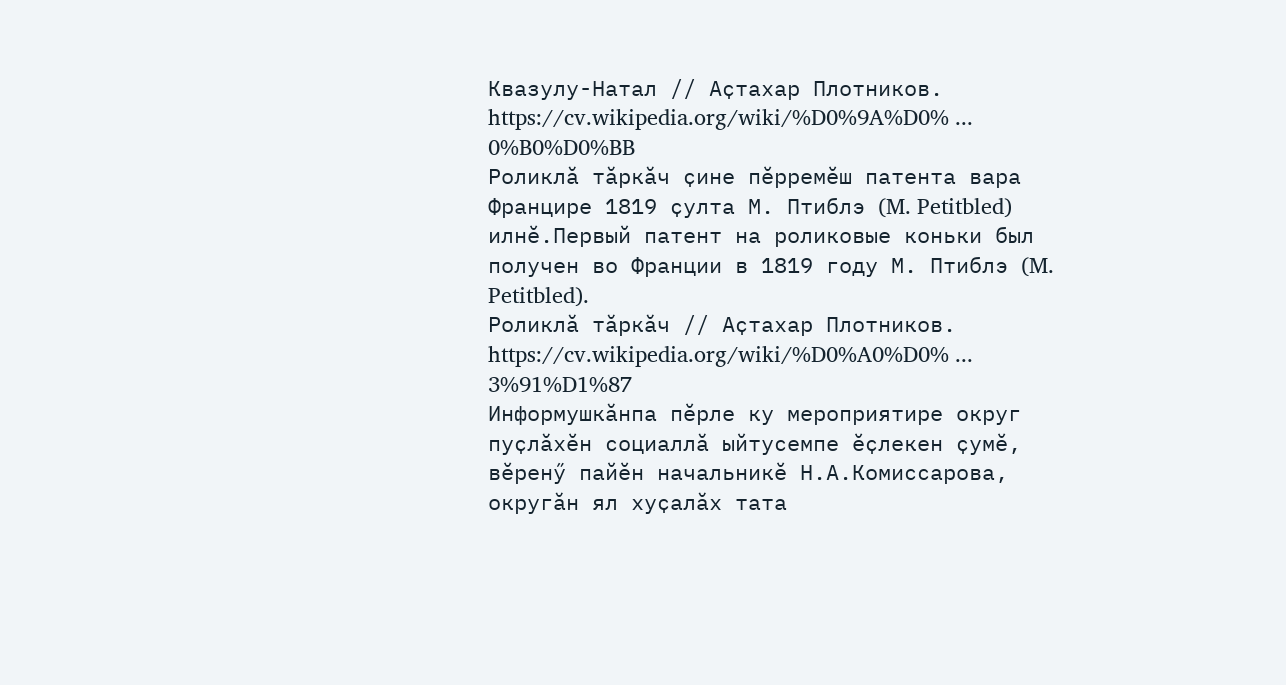Квазулу-Натал // Аҫтахар Плотников. https://cv.wikipedia.org/wiki/%D0%9A%D0% ... 0%B0%D0%BB
Роликлӑ тӑркӑч ҫине пӗрремӗш патента вара Францире 1819 ҫулта М. Птиблэ (M. Petitbled) илнӗ.Первый патент на роликовые коньки был получен во Франции в 1819 году М. Птиблэ (M. Petitbled).
Роликлӑ тӑркӑч // Аҫтахар Плотников. https://cv.wikipedia.org/wiki/%D0%A0%D0% ... 3%91%D1%87
Информушкӑнпа пӗрле ку мероприятире округ пуҫлӑхӗн социаллӑ ыйтусемпе ӗҫлекен ҫумӗ, вӗренӳ пайӗн начальникӗ Н.А.Комиссарова, округӑн ял хуҫалӑх тата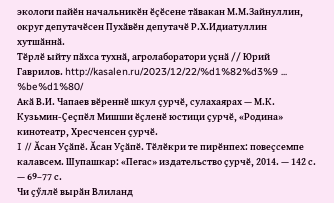экологи пайӗн начальникӗн ӗҫӗсене тӑвакан М.М.Зайнуллин, округ депутачӗсен Пухӑвӗн депутачӗ Р.Х.Идиатуллин хутшӑннӑ.
Тӗрлӗ ыйту пӑхса тухнӑ, агролаборатори уҫнӑ // Юрий Гаврилов. http://kasalen.ru/2023/12/22/%d1%82%d3%9 ... %be%d1%80/
Акӑ В.И. Чапаев вӗреннӗ шкул ҫурчӗ, сулахаярах — М.К. Кузьмин-Ҫеҫпӗл Мишши ӗҫленӗ юстици ҫурчӗ, «Родина» кинотеатр, Хресченсен ҫурчӗ.
I // Ӑсан Уҫӑпӗ. Ӑсан Уҫӑпӗ. Тӗлӗкри те пирӗнпех: повеҫсемпе калавсем. Шупашкар: «Пегас» издательство ҫурчӗ, 2014. — 142 с. — 69–77 с.
Чи ҫӳллӗ вырӑн Влиланд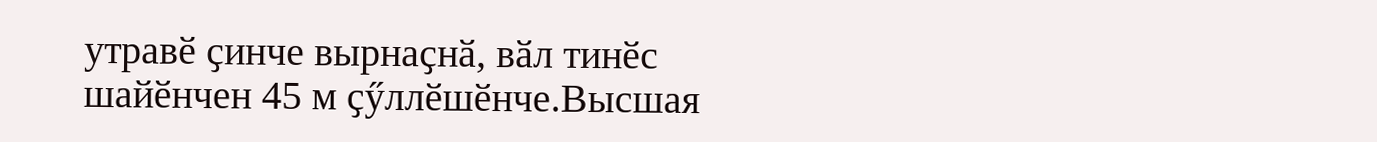утравӗ ҫинче вырнаҫнӑ, вӑл тинӗс шайӗнчен 45 м ҫӳллӗшӗнче.Высшая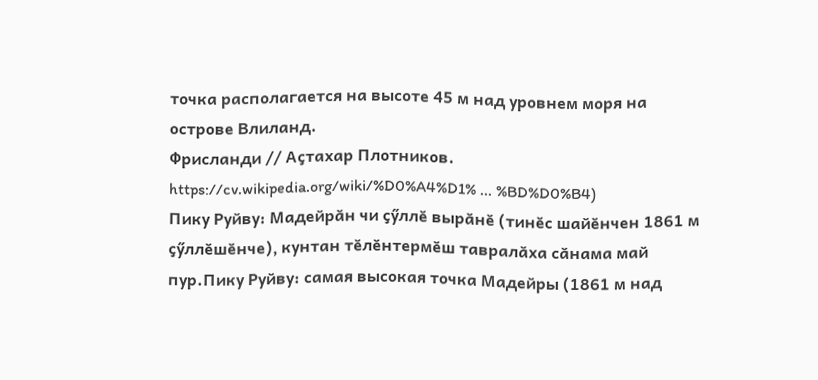точка располагается на высоте 45 м над уровнем моря на острове Влиланд.
Фрисланди // Аҫтахар Плотников. https://cv.wikipedia.org/wiki/%D0%A4%D1% ... %BD%D0%B4)
Пику Руйву: Мадейрӑн чи ҫӳллӗ вырӑнӗ (тинӗс шайӗнчен 1861 м ҫӳллӗшӗнче), кунтан тӗлӗнтермӗш тавралӑха сӑнама май пур.Пику Руйву: самая высокая точка Мадейры (1861 м над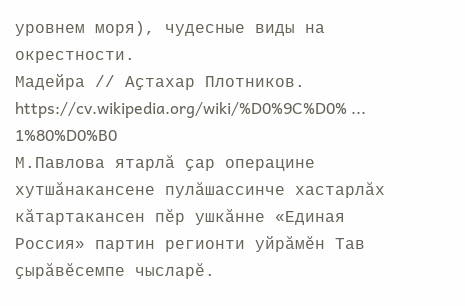уровнем моря), чудесные виды на окрестности.
Мадейра // Аҫтахар Плотников. https://cv.wikipedia.org/wiki/%D0%9C%D0% ... 1%80%D0%B0
М.Павлова ятарлӑ ҫар операцине хутшӑнакансене пулӑшассинче хастарлӑх кӑтартакансен пӗр ушкӑнне «Единая Россия» партин регионти уйрӑмӗн Тав ҫырӑвӗсемпе чысларӗ.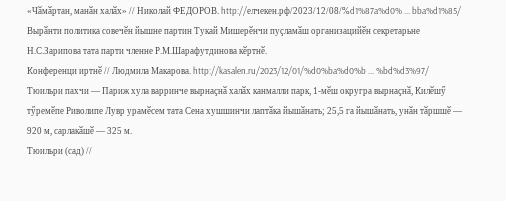«Чӑмӑртан, манӑн халӑх» // Николай ФЕДОРОВ. http://елчекен.рф/2023/12/08/%d1%87a%d0% ... bba%d1%85/
Вырӑнти политика совечӗн йышне партин Тукай Мишерӗнчи пуҫламӑш организацийӗн секретарьне Н.С.Зарипова тата парти членне Р.М.Шарафутдинова кӗртнӗ.
Конференци иртнӗ // Людмила Макарова. http://kasalen.ru/2023/12/01/%d0%ba%d0%b ... %bd%d3%97/
Тюильри пахчи — Париж хула варринче вырнаҫнӑ халӑх канмалли парк, 1-мӗш округра вырнаҫнӑ, Килӗшӳ тӳремӗпе Риволипе Лувр урамӗсем тата Сена хушшинчи лаптӑка йышӑнать; 25,5 га йышӑнать, унӑн тӑршшӗ — 920 м, сарлакӑшӗ — 325 м.
Тюильри (сад) //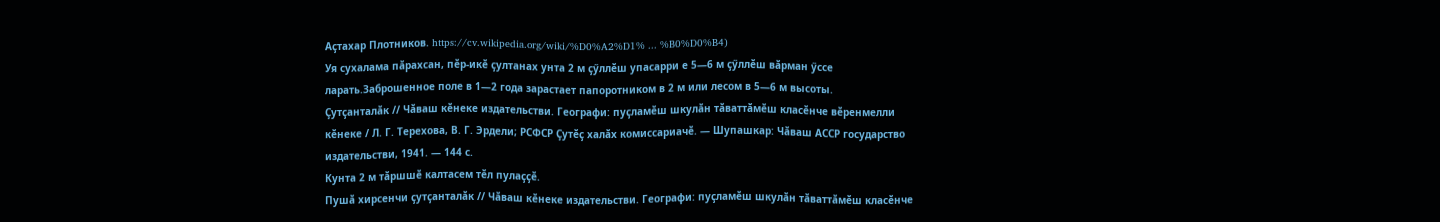Аҫтахар Плотников. https://cv.wikipedia.org/wiki/%D0%A2%D1% ... %B0%D0%B4)
Уя сухалама пӑрахсан, пӗр-икӗ ҫултанах унта 2 м ҫӳллӗш упасарри е 5—6 м ҫӳллӗш вӑрман ӳссе ларать.Заброшенное поле в 1—2 года зарастает папоротником в 2 м или лесом в 5—6 м высоты.
Ҫутҫанталӑк // Чӑваш кӗнеке издательстви. Географи: пуҫламӗш шкулӑн тӑваттӑмӗш класӗнче вӗренмелли кӗнеке / Л. Г. Терехова, В. Г. Эрдели; РСФСР Ҫутӗҫ халӑх комиссариачӗ. — Шупашкар: Чӑваш АССР государство издательстви, 1941. — 144 с.
Кунта 2 м тӑршшӗ калтасем тӗл пулаҫҫӗ.
Пушӑ хирсенчи ҫутҫанталӑк // Чӑваш кӗнеке издательстви. Географи: пуҫламӗш шкулӑн тӑваттӑмӗш класӗнче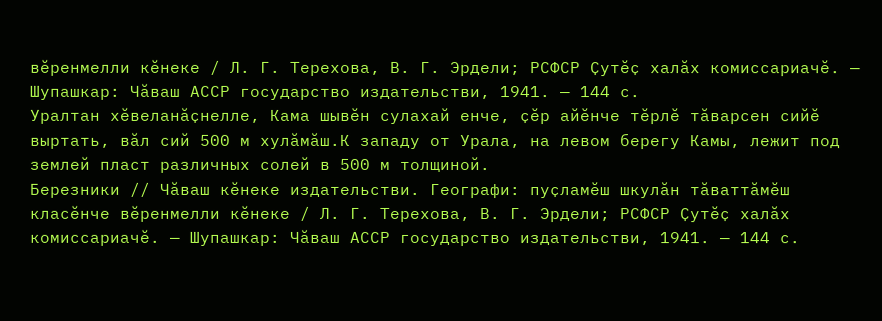вӗренмелли кӗнеке / Л. Г. Терехова, В. Г. Эрдели; РСФСР Ҫутӗҫ халӑх комиссариачӗ. — Шупашкар: Чӑваш АССР государство издательстви, 1941. — 144 с.
Уралтан хӗвеланӑҫнелле, Кама шывӗн сулахай енче, ҫӗр айӗнче тӗрлӗ тӑварсен сийӗ выртать, вӑл сий 500 м хулӑмӑш.К западу от Урала, на левом берегу Камы, лежит под землей пласт различных солей в 500 м толщиной.
Березники // Чӑваш кӗнеке издательстви. Географи: пуҫламӗш шкулӑн тӑваттӑмӗш класӗнче вӗренмелли кӗнеке / Л. Г. Терехова, В. Г. Эрдели; РСФСР Ҫутӗҫ халӑх комиссариачӗ. — Шупашкар: Чӑваш АССР государство издательстви, 1941. — 144 с.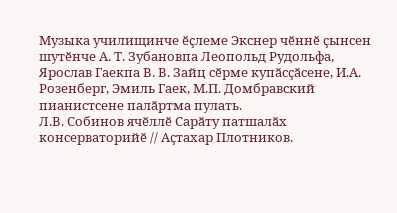Музыка училищинче ӗҫлеме Экснер чӗннӗ ҫынсен шутӗнче А. Т. Зубановпа Леопольд Рудольфа, Ярослав Гаекпа В. В. Зайц сӗрме купӑсҫӑсене, И.А. Розенберг, Эмиль Гаек, М.П. Домбравский пианистсене палӑртма пулать.
Л.В. Собинов ячӗллӗ Сарӑту патшалӑх консерваторийӗ // Аҫтахар Плотников.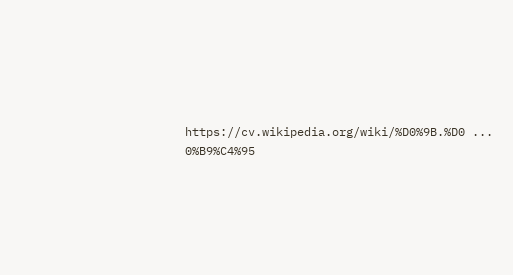https://cv.wikipedia.org/wiki/%D0%9B.%D0 ... 0%B9%C4%95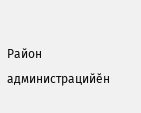Район администрацийӗн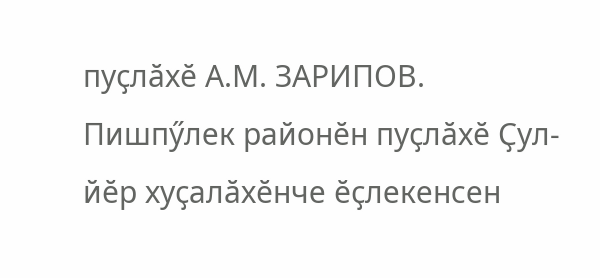пуҫлӑхӗ А.М. ЗАРИПОВ.
Пишпӳлек районӗн пуҫлӑхӗ Ҫул-йӗр хуҫалӑхӗнче ӗҫлекенсен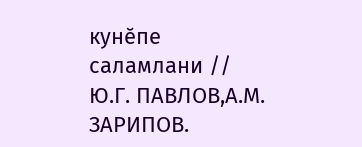кунӗпе саламлани // Ю.Г. ПАВЛОВ,А.М. ЗАРИПОВ.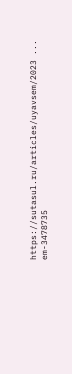https://sutasul.ru/articles/uyavsem/2023 ... em-3478735